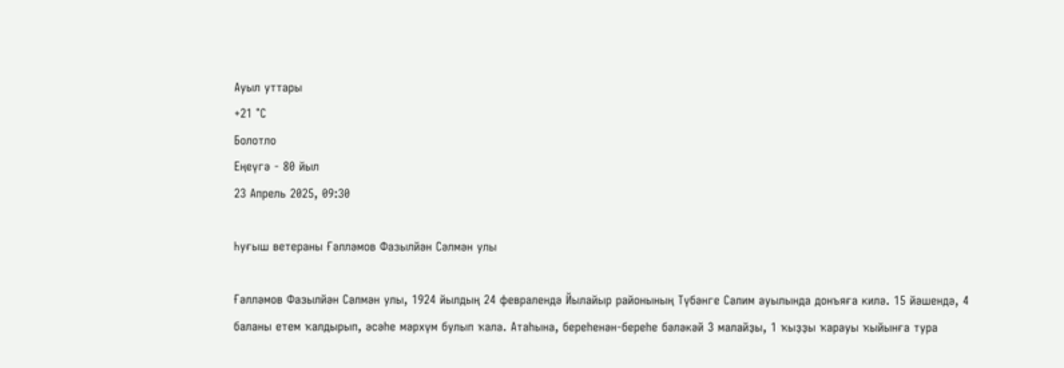Ауыл уттары
+21 °С
Болотло
Еңеүгә - 80 йыл
23 Апрель 2025, 09:30

Һуғыш ветераны Ғәлләмов Фазылйән Сәлмән улы

Ғәлләмов Фазылйән Сәлмән улы, 1924 йылдың 24 февралендә Йылайыр районының Түбәнге Сәлим ауылында донъяға килә. 15 йәшендә, 4 баланы етем ҡалдырып, әсәһе мәрхүм булып ҡала. Атаһына, береһенән-береһе бәләкәй 3 малайҙы, 1 ҡыҙҙы ҡарауы ҡыйынға тура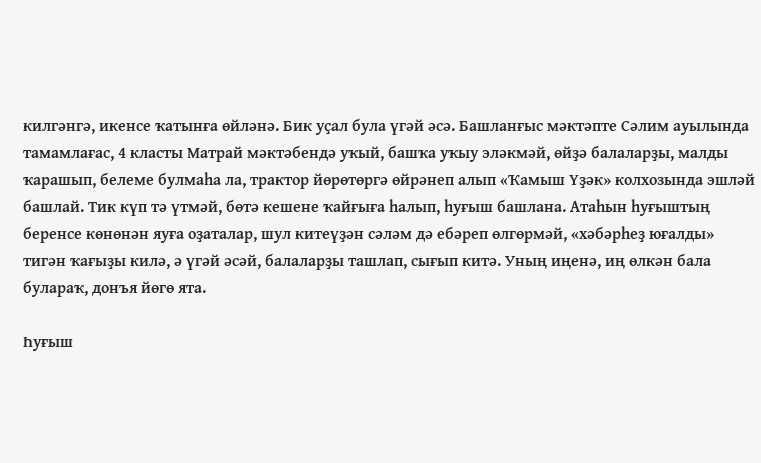килгәнгә, икенсе ҡатынға өйләнә. Бик уҫал була үгәй әсә. Башланғыс мәктәпте Сәлим ауылында тамамлағас, 4 класты Матрай мәктәбендә уҡый, башҡа уҡыу эләкмәй, өйҙә балаларҙы, малды ҡарашып, белеме булмаһа ла, трактор йөрөтөргә өйрәнеп алып «Ҡамыш Үҙәк» колхозында эшләй башлай. Тик күп тә үтмәй, бөтә кешене ҡайғыға һалып, һуғыш башлана. Атаһын һуғыштың беренсе көнөнән яуға оҙаталар, шул китеүҙән сәләм дә ебәреп өлгөрмәй, «хәбәрһеҙ юғалды» тигән ҡағыҙы килә, ә үгәй әсәй, балаларҙы ташлап, сығып китә. Уның иңенә, иң өлкән бала булараҡ, донъя йөгө ята.

Һуғыш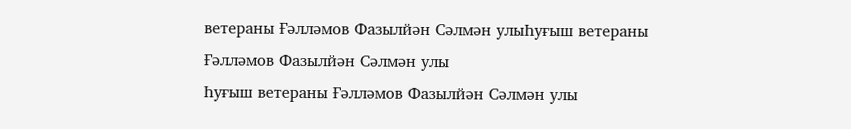ветераны Ғәлләмов Фазылйән Сәлмән улыҺуғыш ветераны Ғәлләмов Фазылйән Сәлмән улы
Һуғыш ветераны Ғәлләмов Фазылйән Сәлмән улы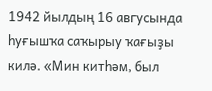1942 йылдың 16 авгусында һуғышҡа саҡырыу ҡағыҙы килә. «Мин китһәм, был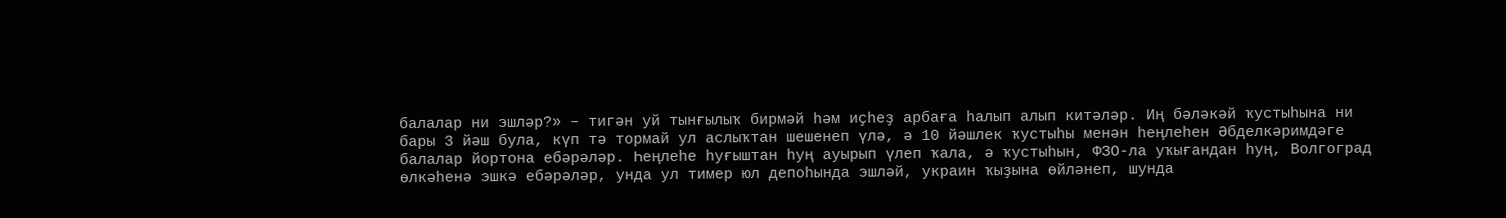балалар ни эшләр?» – тигән уй тынғылыҡ бирмәй һәм иҫһеҙ арбаға һалып алып китәләр. Иң бәләкәй ҡустыһына ни бары 3 йәш була, күп тә тормай ул аслыҡтан шешенеп үлә, ә 10 йәшлек ҡустыһы менән һеңлеһен Әбделкәримдәге балалар йортона ебәрәләр. Һеңлеһе һуғыштан һуң ауырып үлеп ҡала, ә ҡустыһын, ФЗО-ла уҡығандан һуң, Волгоград өлкәһенә эшкә ебәрәләр, унда ул тимер юл депоһында эшләй, украин ҡыҙына өйләнеп, шунда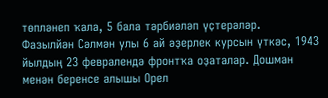төпләнеп ҡала, 5 бала тәрбиәләп үҫтерәләр.
Фазылйән Сәлмән улы 6 ай әҙерлек курсын үткәс, 1943 йылдың 23 февралендә фронтҡа оҙаталар. Дошман менән беренсе алышы Орел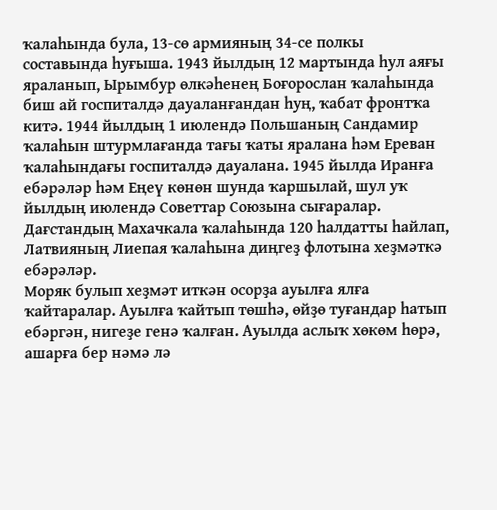ҡалаһында була, 13-сө армияның 34-се полкы составында һуғыша. 1943 йылдың 12 мартында һул аяғы яраланып, Ырымбур өлкәһенең Боғорослан ҡалаһында биш ай госпиталдә дауаланғандан һуң, ҡабат фронтҡа китә. 1944 йылдың 1 июлендә Польшаның Сандамир ҡалаһын штурмлағанда тағы ҡаты яралана һәм Ереван ҡалаһындағы госпиталдә дауалана. 1945 йылда Иранға ебәрәләр һәм Еңеү көнөн шунда ҡаршылай, шул уҡ йылдың июлендә Советтар Союзына сығаралар. Дағстандың Махачкала ҡалаһында 120 һалдатты һайлап, Латвияның Лиепая ҡалаһына диңгеҙ флотына хеҙмәткә ебәрәләр.
Моряк булып хеҙмәт иткән осорҙа ауылға ялға ҡайтаралар. Ауылға ҡайтып төшһә, өйҙө туғандар һатып ебәргән, нигеҙе генә ҡалған. Ауылда аслыҡ хөкөм һөрә, ашарға бер нәмә лә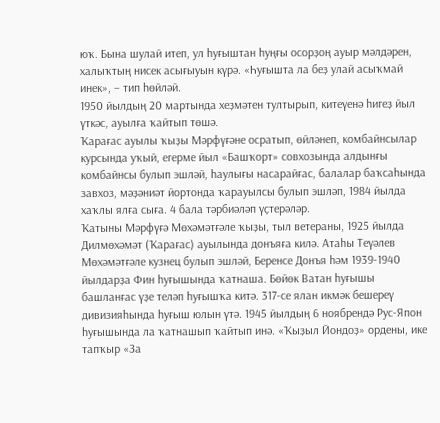юҡ. Бына шулай итеп, ул һуғыштан һуңғы осорҙоң ауыр мәлдәрен, халыҡтың нисек асығыуын күрә. «Һуғышта ла беҙ улай асыҡмай инек», – тип һөйләй.
1950 йылдың 20 мартында хеҙмәтен тултырып, китеүенә һигеҙ йыл үткәс, ауылға ҡайтып төшә.
Ҡарағас ауылы ҡыҙы Мәрфүғәне осратып, өйләнеп, комбайнсылар курсында уҡый, егерме йыл «Башҡорт» совхозында алдынғы комбайнсы булып эшләй, һаулығы насарайғас, балалар баҡсаһында завхоз, мәҙәниәт йортонда ҡарауылсы булып эшләп, 1984 йылда хаҡлы ялға сыға. 4 бала тәрбиәләп үҫтерәләр.
Ҡатыны Мәрфүғә Мөхәмәтғәле ҡыҙы, тыл ветераны, 1925 йылда Дилмөхәмәт (Ҡарағас) ауылында донъяға килә. Атаһы Теүәлев Мөхәмәтғәле кузнец булып эшләй, Беренсе Донъя һәм 1939-1940 йылдарҙа Фин һуғышында ҡатнаша. Бөйөк Ватан һуғышы башланғас үҙе теләп һуғышҡа китә. 317-се ялан икмәк бешереү дивизияһында һуғыш юлын үтә. 1945 йылдың 6 ноябрендә Рус-Япон һуғышында ла ҡатнашып ҡайтып инә. «Ҡыҙыл Йондоҙ» ордены, ике тапҡыр «За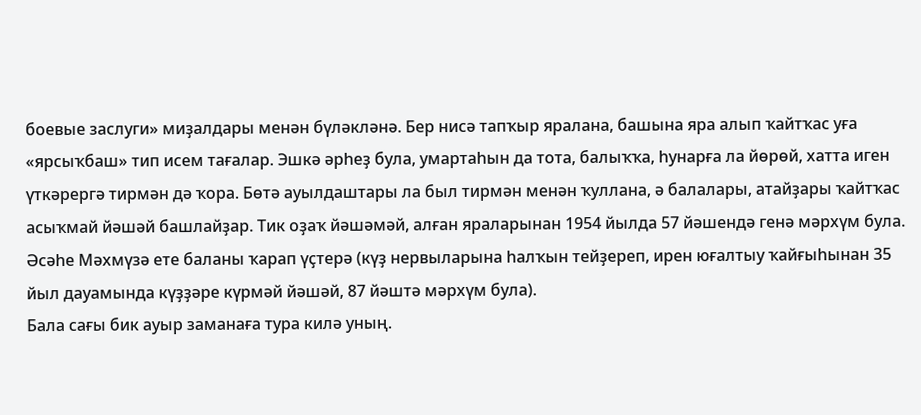боевые заслуги» миҙалдары менән бүләкләнә. Бер нисә тапҡыр яралана, башына яра алып ҡайтҡас уға «ярсыҡбаш» тип исем тағалар. Эшкә әрһеҙ була, умартаһын да тота, балыҡҡа, һунарға ла йөрөй, хатта иген үткәрергә тирмән дә ҡора. Бөтә ауылдаштары ла был тирмән менән ҡуллана, ә балалары, атайҙары ҡайтҡас асыҡмай йәшәй башлайҙар. Тик оҙаҡ йәшәмәй, алған яраларынан 1954 йылда 57 йәшендә генә мәрхүм була. Әсәһе Мәхмүзә ете баланы ҡарап үҫтерә (күҙ нервыларына һалҡын тейҙереп, ирен юғалтыу ҡайғыһынан 35 йыл дауамында күҙҙәре күрмәй йәшәй, 87 йәштә мәрхүм була).
Бала сағы бик ауыр заманаға тура килә уның.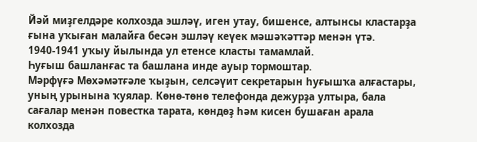Йәй миҙгелдәре колхозда эшләү, иген утау, бишенсе, алтынсы кластарҙа ғына уҡыған малайға бесән эшләү кеүек мәшәҡәттәр менән үтә. 1940-1941 уҡыу йылында ул етенсе класты тамамлай.
Һуғыш башланғас та башлана инде ауыр тормоштар.
Мәрфүғә Мөхәмәтғәле ҡыҙын, селсәүит секретарын һуғышҡа алғастары, уның урынына ҡуялар. Көнө-төнө телефонда дежурҙа ултыра, бала сағалар менән повестка тарата, көндөҙ һәм кисен бушаған арала колхозда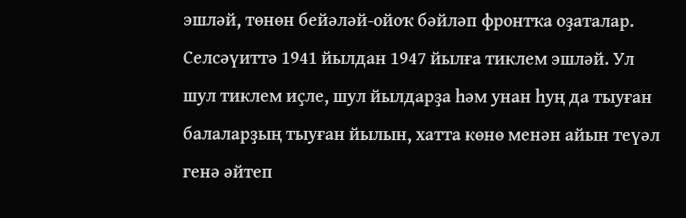эшләй, төнөн бейәләй-ойоҡ бәйләп фронтҡа оҙаталар.
Селсәүиттә 1941 йылдан 1947 йылға тиклем эшләй. Ул шул тиклем иҫле, шул йылдарҙа һәм унан һуң да тыуған балаларҙың тыуған йылын, хатта көнө менән айын теүәл генә әйтеп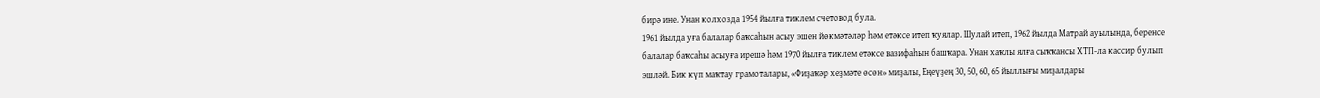бирә ине. Унан колхозда 1954 йылға тиклем счетовод була.
1961 йылда уға балалар баҡсаһын асыу эшен йөкмәтәләр һәм етәксе итеп ҡуялар. Шулай итеп, 1962 йылда Матрай ауылында, беренсе балалар баҡсаһы асыуға ирешә һәм 1970 йылға тиклем етәксе вазифаһын башҡара. Унан хаҡлы ялға сыҡҡансы ХТП-ла кассир булып эшләй. Бик күп маҡтау грамоталары, «Фиҙаҡәр хеҙмәте өсөн» миҙалы, Еңеүҙең 30, 50, 60, 65 йыллығы миҙалдары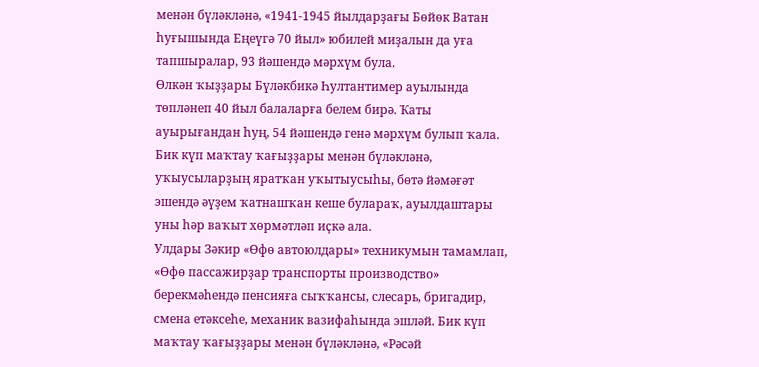менән бүләкләнә, «1941-1945 йылдарҙағы Бөйөк Ватан һуғышында Еңеүгә 70 йыл» юбилей миҙалын да уға тапшыралар, 93 йәшендә мәрхүм була.
Өлкән ҡыҙҙары Бүләкбикә Һултантимер ауылында төпләнеп 40 йыл балаларға белем бирә. Ҡаты ауырығандан һуң, 54 йәшендә генә мәрхүм булып ҡала. Бик күп маҡтау ҡағыҙҙары менән бүләкләнә, уҡыусыларҙың яратҡан уҡытыусыһы, бөтә йәмәғәт эшендә әүҙем ҡатнашҡан кеше булараҡ, ауылдаштары уны һәр ваҡыт хөрмәтләп иҫкә ала.
Улдары Зәкир «Өфө автоюлдары» техникумын тамамлап, «Өфө пассажирҙар транспорты производство» берекмәһендә пенсияға сыҡҡансы, слесарь, бригадир, смена етәксеһе, механик вазифаһында эшләй. Бик күп маҡтау ҡағыҙҙары менән бүләкләнә, «Рәсәй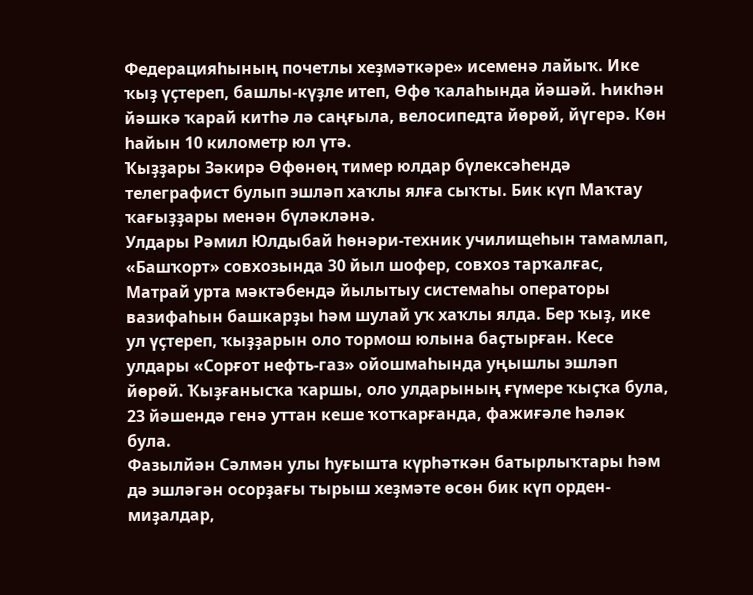Федерацияһының почетлы хеҙмәткәре» исеменә лайыҡ. Ике ҡыҙ үҫтереп, башлы-күҙле итеп, Өфө ҡалаһында йәшәй. Һикһән йәшкә ҡарай китһә лә саңғыла, велосипедта йөрөй, йүгерә. Көн һайын 10 километр юл үтә.
Ҡыҙҙары Зәкирә Өфөнөң тимер юлдар бүлексәһендә телеграфист булып эшләп хаҡлы ялға сыҡты. Бик күп Маҡтау ҡағыҙҙары менән бүләкләнә.
Улдары Рәмил Юлдыбай һөнәри-техник училищеһын тамамлап, «Башҡорт» совхозында 30 йыл шофер, совхоз тарҡалғас, Матрай урта мәктәбендә йылытыу системаһы операторы вазифаһын башкарҙы һәм шулай уҡ хаҡлы ялда. Бер ҡыҙ, ике ул үҫтереп, ҡыҙҙарын оло тормош юлына баҫтырған. Кесе улдары «Сорғот нефть-газ» ойошмаһында уңышлы эшләп йөрөй. Ҡыҙғанысҡа ҡаршы, оло улдарының ғүмере ҡыҫҡа була, 23 йәшендә генә уттан кеше ҡотҡарғанда, фажиғәле һәләк була.
Фазылйән Сәлмән улы һуғышта күрһәткән батырлыҡтары һәм дә эшләгән осорҙағы тырыш хеҙмәте өсөн бик күп орден-миҙалдар,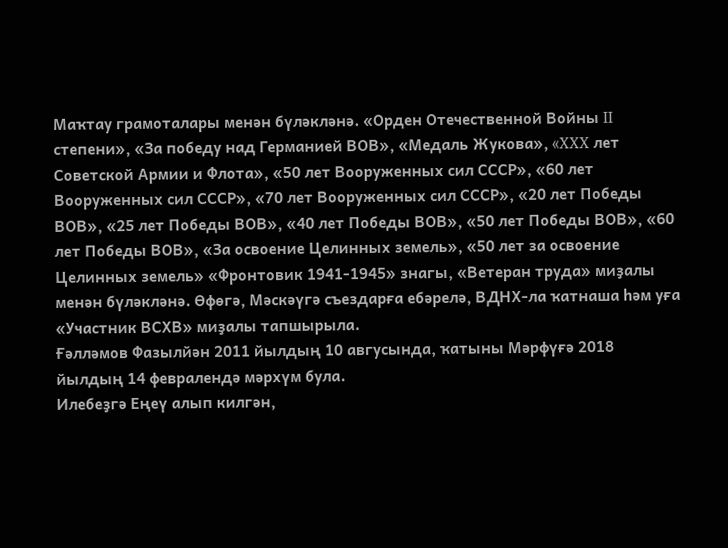Маҡтау грамоталары менән бүләкләнә. «Орден Отечественной Войны II степени», «За победу над Германией ВОВ», «Медаль Жукова», «XXX лет Советской Армии и Флота», «50 лет Вооруженных сил СССР», «60 лет Вооруженных сил СССР», «70 лет Вооруженных сил СССР», «20 лет Победы ВОВ», «25 лет Победы ВОВ», «40 лет Победы ВОВ», «50 лет Победы ВОВ», «60 лет Победы ВОВ», «За освоение Целинных земель», «50 лет за освоение Целинных земель» «Фронтовик 1941-1945» знагы, «Ветеран труда» миҙалы менән бүләкләнә. Өфөгә, Мәскәүгә съездарға ебәрелә, ВДНХ-ла ҡатнаша һәм уға «Участник ВСХВ» миҙалы тапшырыла.
Ғәлләмов Фазылйән 2011 йылдың 10 авгусында, ҡатыны Мәрфүғә 2018 йылдың 14 февралендә мәрхүм була.
Илебеҙгә Еңеү алып килгән,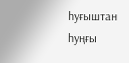һуғыштан һуңғы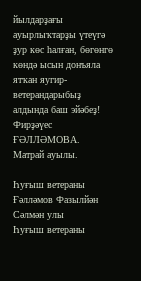йылдарҙағы ауырлыҡтарҙы үтеүгә ҙур көс һалған, бөгөнгө көндә ысын донъяла ятҡан яугир-ветерандарыбыҙ алдында баш эйәбеҙ!
Фирҙәүес ҒӘЛЛӘМОВА.
Матрай ауылы.

Һуғыш ветераны Ғәлләмов Фазылйән Сәлмән улы
Һуғыш ветераны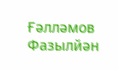Ғәлләмов Фазылйән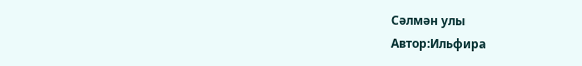Сәлмән улы
Автор:Ильфира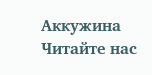Аккужина
Читайте нас